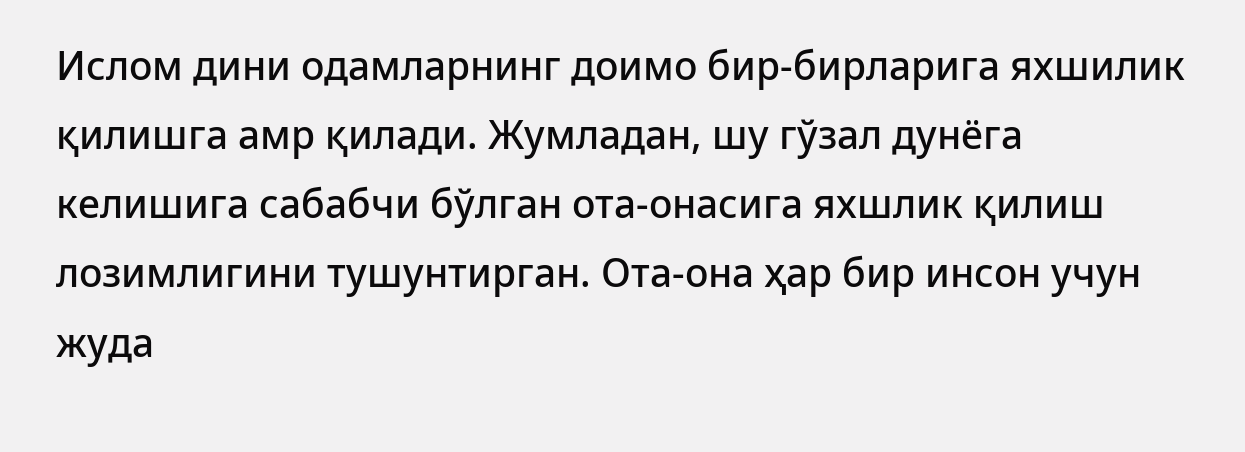Ислом дини одамларнинг доимо бир-бирларига яхшилик қилишга амр қилади. Жумладан, шу гўзал дунёга келишига сабабчи бўлган ота-онасига яхшлик қилиш лозимлигини тушунтирган. Ота-она ҳар бир инсон учун жуда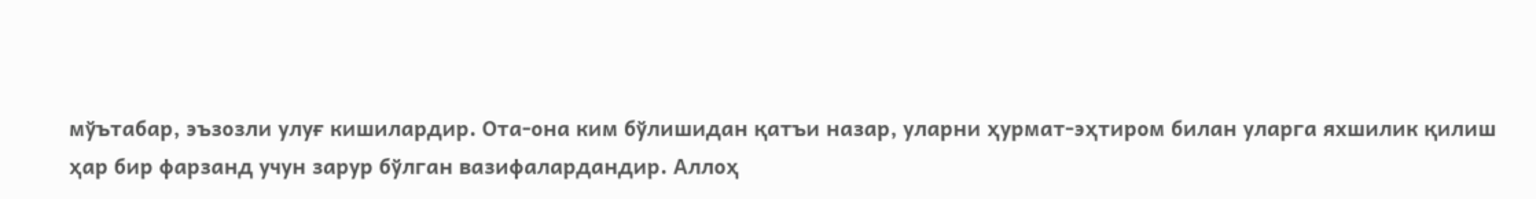мўътабар, эъзозли улуғ кишилардир. Ота-она ким бўлишидан қатъи назар, уларни ҳурмат-эҳтиром билан уларга яхшилик қилиш ҳар бир фарзанд учун зарур бўлган вазифалардандир. Аллоҳ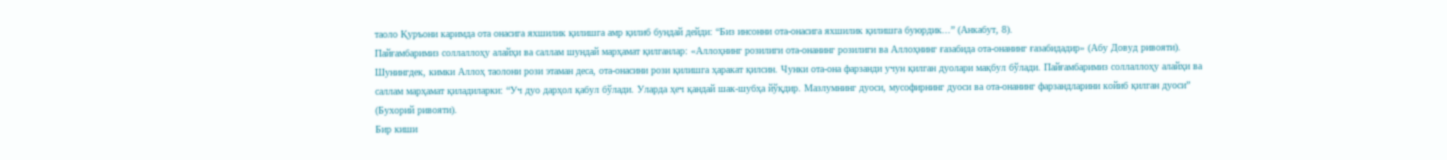таоло Қуръони каримда ота онасига яхшилик қилишга амр қилиб бундай дейди: “Биз инсонни ота-онасига яхшилик қилишга буюрдик...” (Анкабут, 8).
Пайғамбаримиз соллаллоҳу алайҳи ва саллам шундай марҳамат қилганлар: «Аллоҳнинг розилиги ота-онанинг розилиги ва Аллоҳнинг ғазабида ота-онанинг ғазабидадир» (Абу Довуд ривояти).
Шунингдек, кимки Аллоҳ таолони рози этаман деса, ота-онасини рози қилишга ҳаракат қилсин. Чунки ота-она фарзанди учун қилган дуолари мақбул бўлади. Пайғамбаримиз соллаллоҳу алайҳи ва саллам марҳамат қиладиларки: “Уч дуо дарҳол қабул бўлади. Уларда ҳеч қандай шак-шубҳа йўқдир. Мазлумнинг дуоси, мусофирнинг дуоси ва ота-онанинг фарзандларини койиб қилган дуоси” (Бухорий ривояти).
Бир киши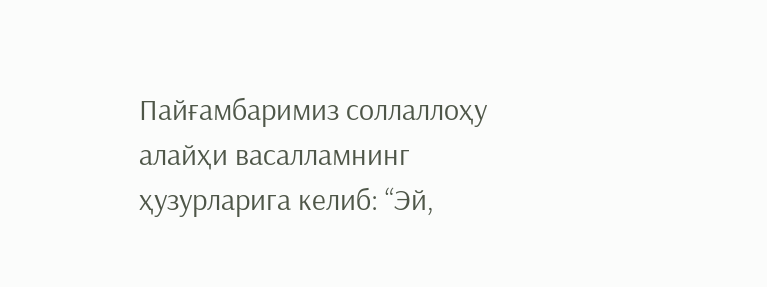Пайғамбаримиз соллаллоҳу алайҳи васалламнинг ҳузурларига келиб: “Эй,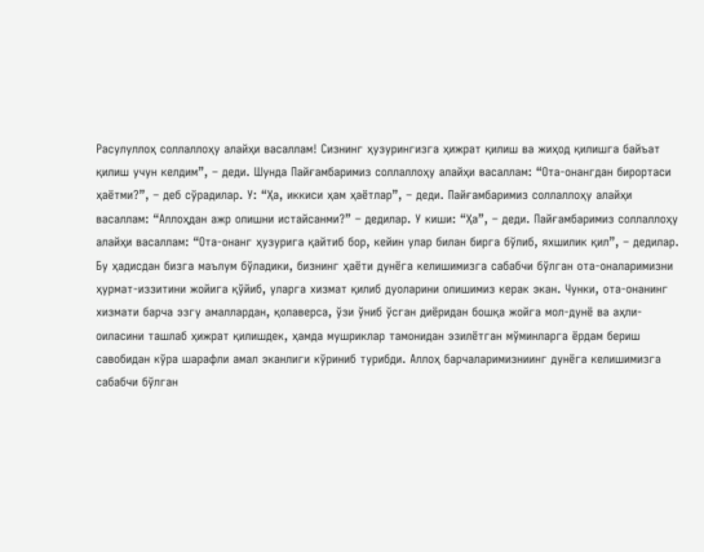Расулуллоҳ соллаллоҳу алайҳи васаллам! Сизнинг ҳузурингизга ҳижрат қилиш ва жиҳод қилишга байъат қилиш учун келдим”, – деди. Шунда Пайғамбаримиз соллаллоҳу алайҳи васаллам: “Ота-онангдан бирортаси ҳаётми?”, – деб сўрадилар. У: “Ҳа, иккиси ҳам ҳаётлар”, – деди. Пайғамбаримиз соллаллоҳу алайҳи васаллам: “Аллоҳдан ажр олишни истайсанми?” – дедилар. У киши: “Ҳа”, – деди. Пайғамбаримиз соллаллоҳу алайҳи васаллам: “Ота-онанг ҳузурига қайтиб бор, кейин улар билан бирга бўлиб, яхшилик қил”, – дедилар.
Бу ҳадисдан бизга маълум бўладики, бизнинг ҳаёти дунёга келишимизга сабабчи бўлган ота-оналаримизни ҳурмат-иззитини жойига қўйиб, уларга хизмат қилиб дуоларини олишимиз керак экан. Чунки, ота-онанинг хизмати барча эзгу амаллардан, қолаверса, ўзи ўниб ўсган диёридан бошқа жойга мол-дунё ва аҳли-оиласини ташлаб ҳижрат қилишдек, ҳамда мушриклар тамонидан эзилётган мўминларга ёрдам бериш савобидан кўра шарафли амал эканлиги кўриниб турибди. Аллоҳ барчаларимизниинг дунёга келишимизга сабабчи бўлган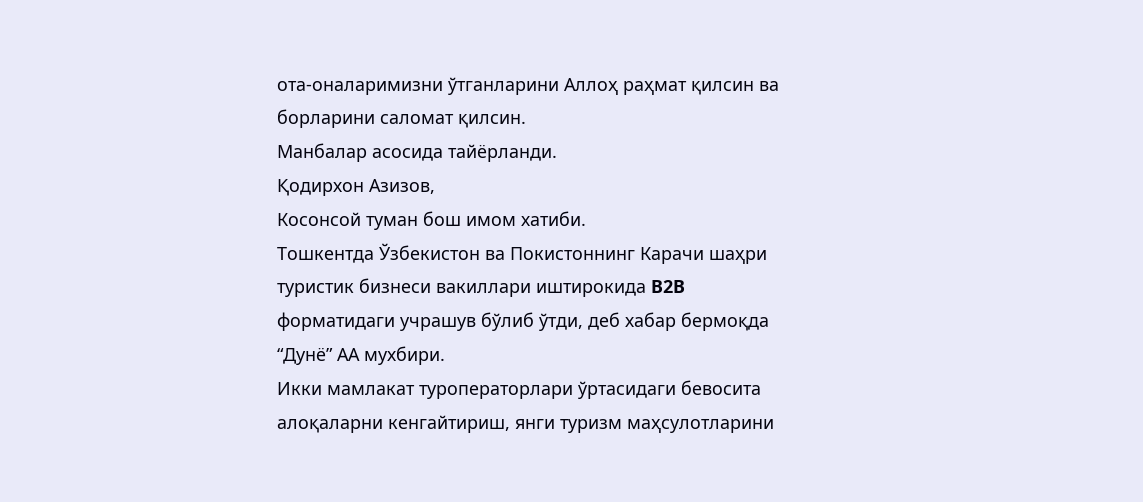ота-оналаримизни ўтганларини Аллоҳ раҳмат қилсин ва борларини саломат қилсин.
Манбалар асосида тайёрланди.
Қодирхон Азизов,
Косонсой туман бош имом хатиби.
Тошкентда Ўзбекистон ва Покистоннинг Карачи шаҳри туристик бизнеси вакиллари иштирокида B2B форматидаги учрашув бўлиб ўтди, деб хабар бермоқда “Дунё” АА мухбири.
Икки мамлакат туроператорлари ўртасидаги бевосита алоқаларни кенгайтириш, янги туризм маҳсулотларини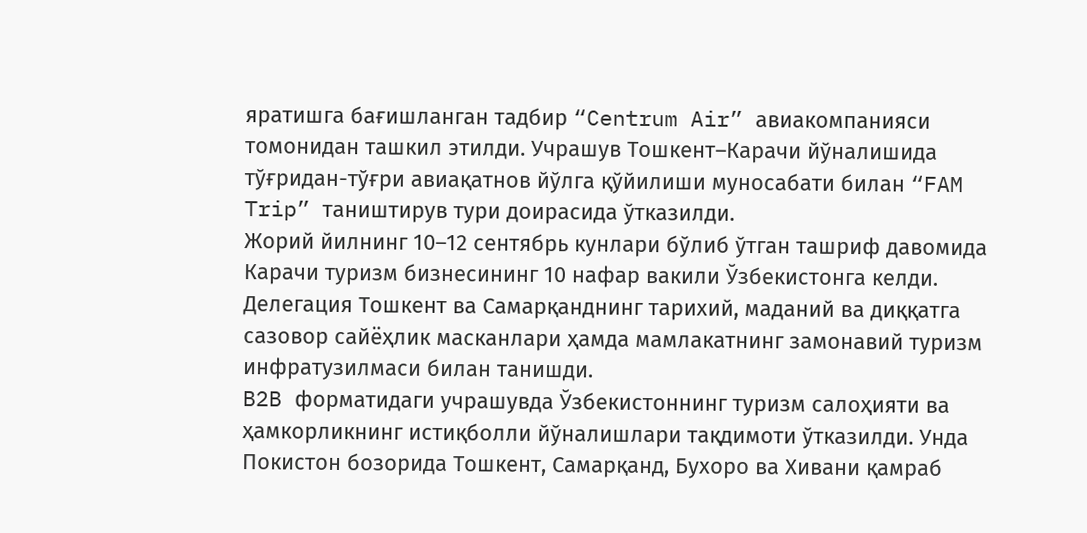яратишга бағишланган тадбир “Centrum Air” авиакомпанияси томонидан ташкил этилди. Учрашув Тошкент–Карачи йўналишида тўғридан-тўғри авиақатнов йўлга қўйилиши муносабати билан “FAM Trip” таништирув тури доирасида ўтказилди.
Жорий йилнинг 10–12 сентябрь кунлари бўлиб ўтган ташриф давомида Карачи туризм бизнесининг 10 нафар вакили Ўзбекистонга келди. Делегация Тошкент ва Самарқанднинг тарихий, маданий ва диққатга сазовор сайёҳлик масканлари ҳамда мамлакатнинг замонавий туризм инфратузилмаси билан танишди.
B2B форматидаги учрашувда Ўзбекистоннинг туризм салоҳияти ва ҳамкорликнинг истиқболли йўналишлари тақдимоти ўтказилди. Унда Покистон бозорида Тошкент, Самарқанд, Бухоро ва Хивани қамраб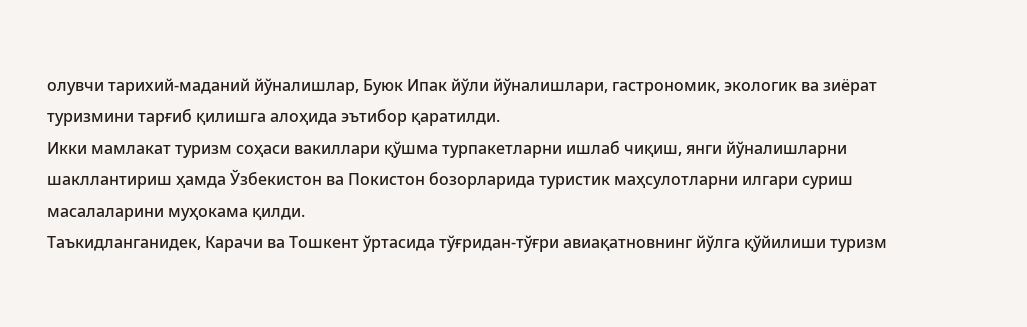олувчи тарихий-маданий йўналишлар, Буюк Ипак йўли йўналишлари, гастрономик, экологик ва зиёрат туризмини тарғиб қилишга алоҳида эътибор қаратилди.
Икки мамлакат туризм соҳаси вакиллари қўшма турпакетларни ишлаб чиқиш, янги йўналишларни шакллантириш ҳамда Ўзбекистон ва Покистон бозорларида туристик маҳсулотларни илгари суриш масалаларини муҳокама қилди.
Таъкидланганидек, Карачи ва Тошкент ўртасида тўғридан-тўғри авиақатновнинг йўлга қўйилиши туризм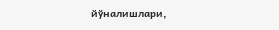йўналишлари,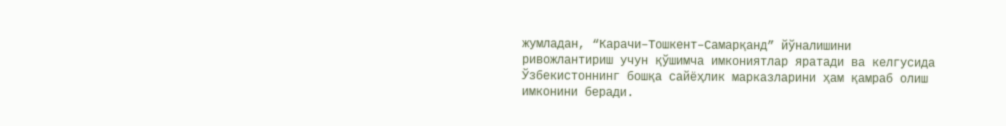жумладан, “Карачи–Тошкент–Самарқанд” йўналишини ривожлантириш учун қўшимча имкониятлар яратади ва келгусида Ўзбекистоннинг бошқа сайёҳлик марказларини ҳам қамраб олиш имконини беради.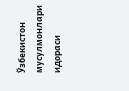Ўзбекистон мусулмонлари идораси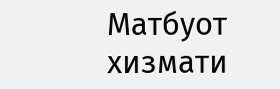Матбуот хизмати